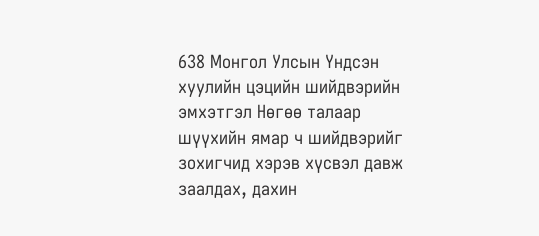638 Монгол Улсын Үндсэн хуулийн цэцийн шийдвэрийн эмхэтгэл Нөгөө талаар шүүхийн ямар ч шийдвэрийг зохигчид хэрэв хүсвэл давж заалдах, дахин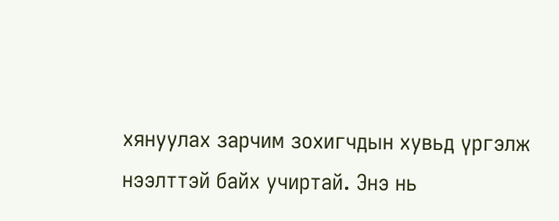хянуулах зарчим зохигчдын хувьд үргэлж нээлттэй байх учиртай. Энэ нь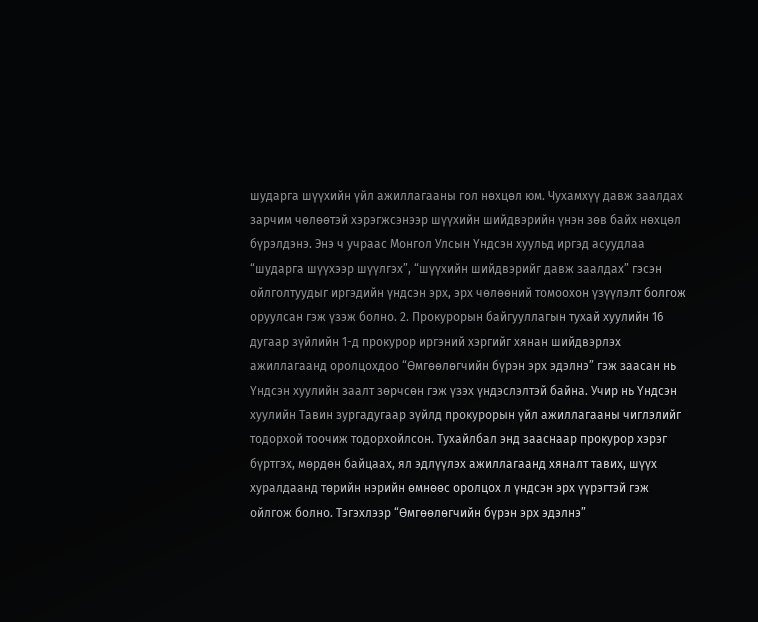шударга шүүхийн үйл ажиллагааны гол нөхцөл юм. Чухамхүү давж заалдах зарчим чөлөөтэй хэрэгжсэнээр шүүхийн шийдвэрийн үнэн зөв байх нөхцөл бүрэлдэнэ. Энэ ч учраас Монгол Улсын Үндсэн хуульд иргэд асуудлаа “шударга шүүхээр шүүлгэх”, “шүүхийн шийдвэрийг давж заалдах” гэсэн ойлголтуудыг иргэдийн үндсэн эрх, эрх чөлөөний томоохон үзүүлэлт болгож оруулсан гэж үзэж болно. 2. Прокурорын байгууллагын тухай хуулийн 16 дугаар зүйлийн 1-д прокурор иргэний хэргийг хянан шийдвэрлэх ажиллагаанд оролцохдоо “Өмгөөлөгчийн бүрэн эрх эдэлнэ” гэж заасан нь Үндсэн хуулийн заалт зөрчсөн гэж үзэх үндэслэлтэй байна. Учир нь Үндсэн хуулийн Тавин зургадугаар зүйлд прокурорын үйл ажиллагааны чиглэлийг тодорхой тоочиж тодорхойлсон. Тухайлбал энд зааснаар прокурор хэрэг бүртгэх, мөрдөн байцаах, ял эдлүүлэх ажиллагаанд хяналт тавих, шүүх хуралдаанд төрийн нэрийн өмнөөс оролцох л үндсэн эрх үүрэгтэй гэж ойлгож болно. Тэгэхлээр “Өмгөөлөгчийн бүрэн эрх эдэлнэ”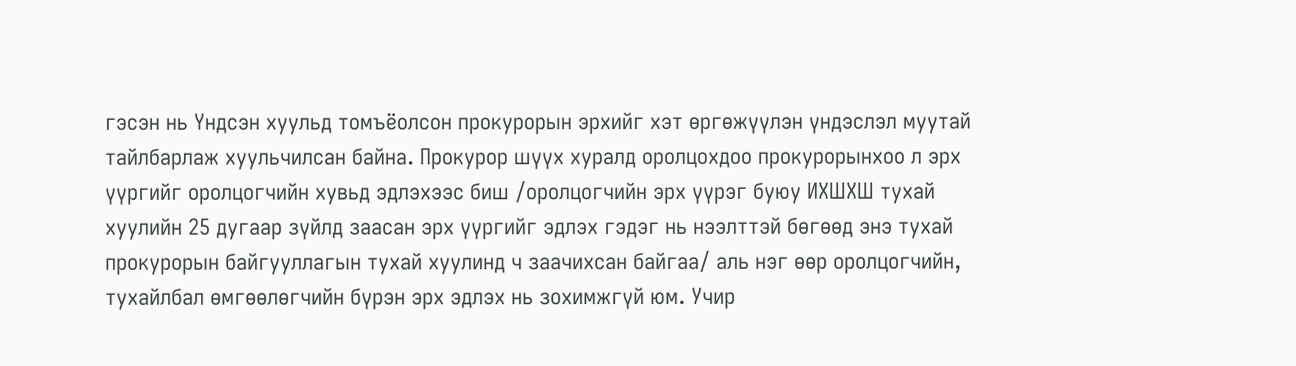гэсэн нь Үндсэн хуульд томъёолсон прокурорын эрхийг хэт өргөжүүлэн үндэслэл муутай тайлбарлаж хуульчилсан байна. Прокурор шүүх хуралд оролцохдоо прокурорынхоо л эрх үүргийг оролцогчийн хувьд эдлэхээс биш /оролцогчийн эрх үүрэг буюу ИХШХШ тухай хуулийн 25 дугаар зүйлд заасан эрх үүргийг эдлэх гэдэг нь нээлттэй бөгөөд энэ тухай прокурорын байгууллагын тухай хуулинд ч заачихсан байгаа/ аль нэг өөр оролцогчийн, тухайлбал өмгөөлөгчийн бүрэн эрх эдлэх нь зохимжгүй юм. Учир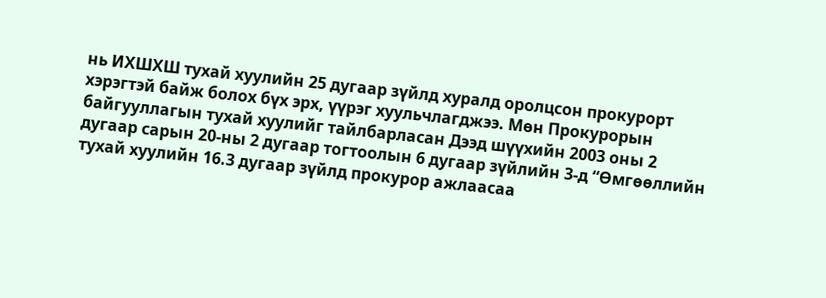нь ИХШХШ тухай хуулийн 25 дугаар зүйлд хуралд оролцсон прокурорт хэрэгтэй байж болох бүх эрх, үүрэг хуульчлагджээ. Мөн Прокурорын байгууллагын тухай хуулийг тайлбарласан Дээд шүүхийн 2003 оны 2 дугаар сарын 20-ны 2 дугаар тогтоолын 6 дугаар зүйлийн 3-д “Өмгөөллийн тухай хуулийн 16.3 дугаар зүйлд прокурор ажлаасаа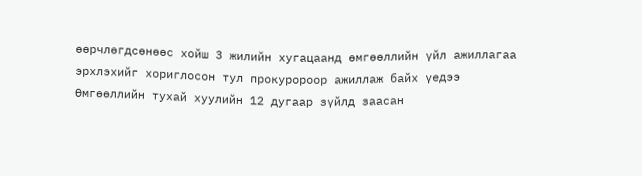өөрчлөгдсөнөөс хойш 3 жилийн хугацаанд өмгөөллийн үйл ажиллагаа эрхлэхийг хориглосон тул прокуророор ажиллаж байх үедээ Өмгөөллийн тухай хуулийн 12 дугаар зүйлд заасан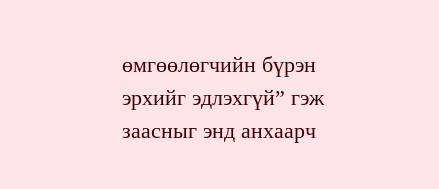өмгөөлөгчийн бүрэн эрхийг эдлэхгүй” гэж заасныг энд анхаарч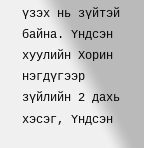үзэх нь зүйтэй байна. Үндсэн хуулийн Хорин нэгдүгээр зүйлийн 2 дахь хэсэг, Үндсэн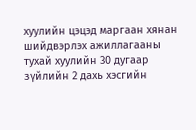хуулийн цэцэд маргаан хянан шийдвэрлэх ажиллагааны тухай хуулийн 30 дугаар зүйлийн 2 дахь хэсгийн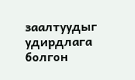заалтуудыг удирдлага болгон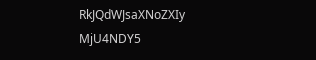RkJQdWJsaXNoZXIy MjU4NDY5